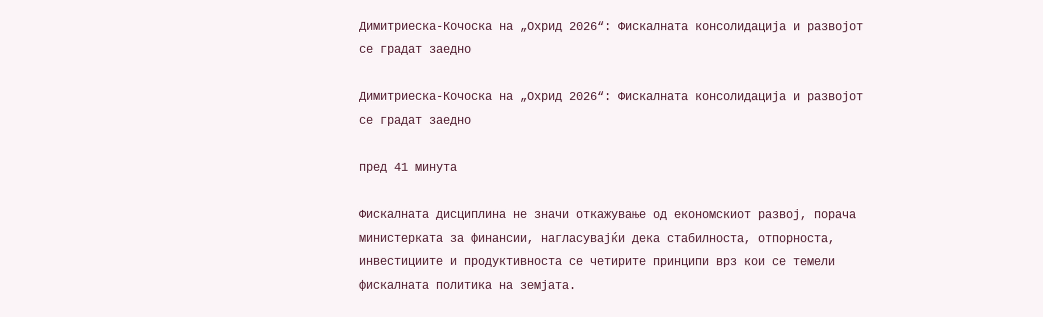Димитриеска-Кочоска на „Охрид 2026“: Фискалната консолидација и развојот се градат заедно

Димитриеска-Кочоска на „Охрид 2026“: Фискалната консолидација и развојот се градат заедно

пред 41 минута

Фискалната дисциплина не значи откажување од економскиот развој, порача министерката за финансии, нагласувајќи дека стабилноста, отпорноста, инвестициите и продуктивноста се четирите принципи врз кои се темели фискалната политика на земјата.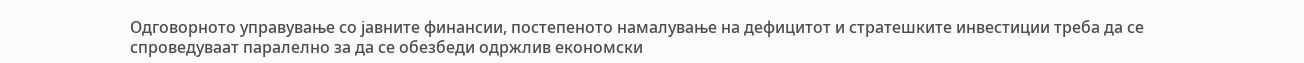Одговорното управување со јавните финансии, постепеното намалување на дефицитот и стратешките инвестиции треба да се спроведуваат паралелно за да се обезбеди одржлив економски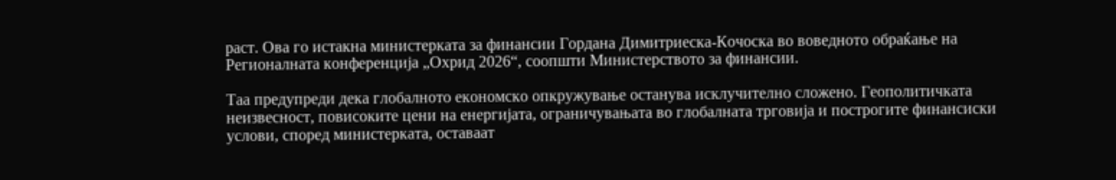раст. Ова го истакна министерката за финансии Гордана Димитриеска-Кочоска во воведното обраќање на Регионалната конференција „Охрид 2026“, соопшти Министерството за финансии.

Таа предупреди дека глобалното економско опкружување останува исклучително сложено. Геополитичката неизвесност, повисоките цени на енергијата, ограничувањата во глобалната трговија и построгите финансиски услови, според министерката, оставаат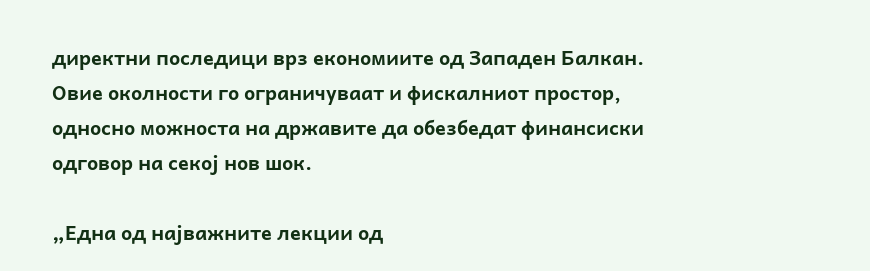директни последици врз економиите од Западен Балкан. Овие околности го ограничуваат и фискалниот простор, односно можноста на државите да обезбедат финансиски одговор на секој нов шок.

„Една од најважните лекции од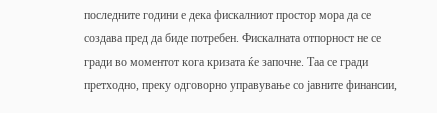последните години е дека фискалниот простор мора да се создава пред да биде потребен. Фискалната отпорност не се гради во моментот кога кризата ќе започне. Таа се гради претходно, преку одговорно управување со јавните финансии,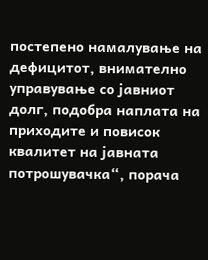постепено намалување на дефицитот, внимателно управување со јавниот долг, подобра наплата на приходите и повисок квалитет на јавната потрошувачка“, порача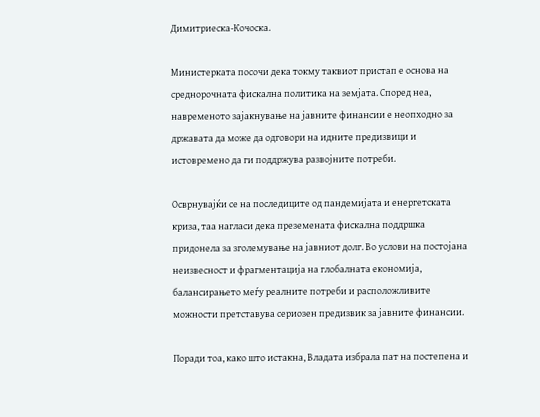Димитриеска-Кочоска.

Министерката посочи дека токму таквиот пристап е основа на среднорочната фискална политика на земјата. Според неа, навременото зајакнување на јавните финансии е неопходно за државата да може да одговори на идните предизвици и истовремено да ги поддржува развојните потреби.

Осврнувајќи се на последиците од пандемијата и енергетската криза, таа нагласи дека преземената фискална поддршка придонела за зголемување на јавниот долг. Во услови на постојана неизвесност и фрагментација на глобалната економија, балансирањето меѓу реалните потреби и расположливите можности претставува сериозен предизвик за јавните финансии.

Поради тоа, како што истакна, Владата избрала пат на постепена и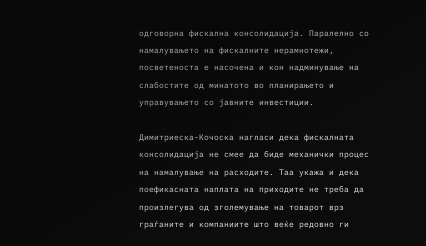одговорна фискална консолидација. Паралелно со намалувањето на фискалните нерамнотежи, посветеноста е насочена и кон надминување на слабостите од минатото во планирањето и управувањето со јавните инвестиции.

Димитриеска-Кочоска нагласи дека фискалната консолидација не смее да биде механички процес на намалување на расходите. Таа укажа и дека поефикасната наплата на приходите не треба да произлегува од зголемување на товарот врз граѓаните и компаниите што веќе редовно ги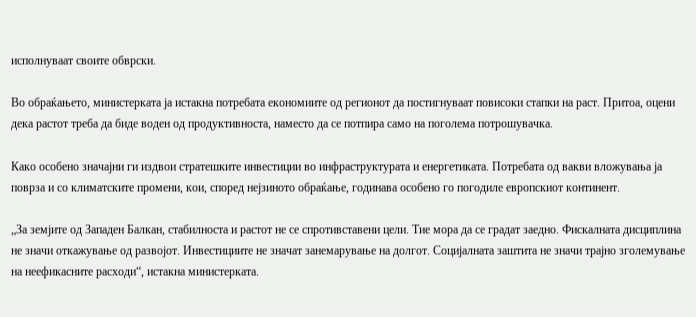исполнуваат своите обврски.

Во обраќањето, министерката ја истакна потребата економиите од регионот да постигнуваат повисоки стапки на раст. Притоа, оцени дека растот треба да биде воден од продуктивноста, наместо да се потпира само на поголема потрошувачка.

Како особено значајни ги издвои стратешките инвестиции во инфраструктурата и енергетиката. Потребата од вакви вложувања ја поврза и со климатските промени, кои, според нејзиното обраќање, годинава особено го погодиле европскиот континент.

„За земјите од Западен Балкан, стабилноста и растот не се спротивставени цели. Тие мора да се градат заедно. Фискалната дисциплина не значи откажување од развојот. Инвестициите не значат занемарување на долгот. Социјалната заштита не значи трајно зголемување на неефикасните расходи“, истакна министерката.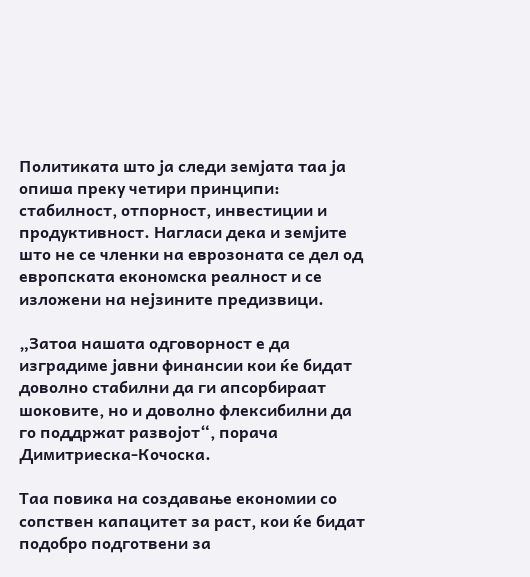Политиката што ја следи земјата таа ја опиша преку четири принципи: стабилност, отпорност, инвестиции и продуктивност. Нагласи дека и земјите што не се членки на еврозоната се дел од европската економска реалност и се изложени на нејзините предизвици.

„Затоа нашата одговорност е да изградиме јавни финансии кои ќе бидат доволно стабилни да ги апсорбираат шоковите, но и доволно флексибилни да го поддржат развојот“, порача Димитриеска-Кочоска.

Таа повика на создавање економии со сопствен капацитет за раст, кои ќе бидат подобро подготвени за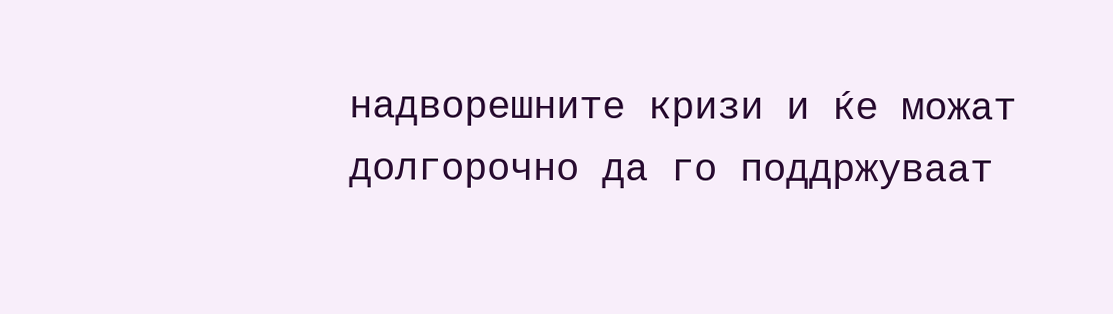надворешните кризи и ќе можат долгорочно да го поддржуваат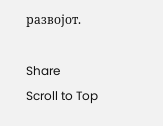развојот.

Share
Scroll to Top